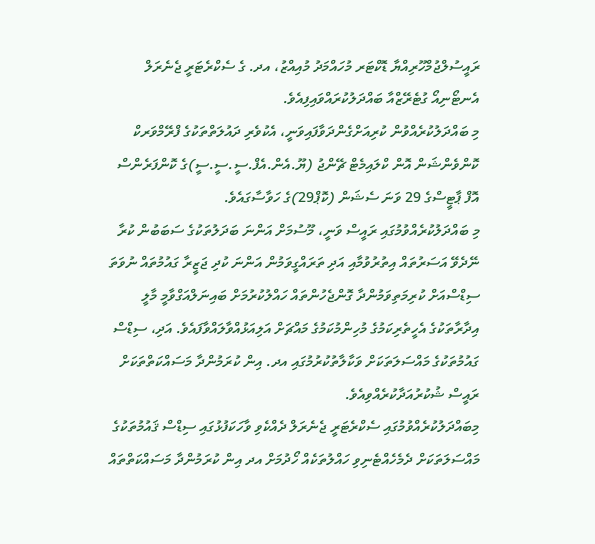ރައީސުލްޖުމްހޫރިއްޔާ ޑޮކްޓަރ މުހައްމަދު މުއިއްޒު، އދ. ގެ ސެކްރެޓަރީ ޖެނެރަލް އެނޓޯނިއޯ ގުޓެރޭޒްއާ ބައްދަލުކުރައްވައިފިއެވެ.
މި ބައްދަލުކުރެއްވުން ކުރިއަށްގެންދަވާފައިވަނީ، އެކުވެރި ދައުލަތްތަކުގެ ފްރޭމްވަރކް ކޮންވެންޝަން އޮން ކްލައިމެޓް ޗޭންޖު (ޔޫ.އެން.އެފް.ސީ.ސީ.ސީ)ގެ ކޮންފަރެންސް އޮފް ޕާޓީސްގެ 29 ވަނަ ސެޝަން (ކޮޕް29)ގެ ހަވާސާގައެވެ.
މި ބައްދަލުކުރެއްވުމުގައި ރައީސް ވަނީ، މޫސުމަށް އަންނަ ބަދަލުތަކުގެ ސަބަބުން ކުރާ ނޭދެވޭ އަސަރުތައް އިތުރުވުމާއި އަދި ތަރައްގީވަމުން އަންނަ ކުދި ޖަޒީރާ ގައުމުތައް ނުވަތަ ސިޑްސްއަށް ކުރިމަތިވަމުންދާ ގޮންޖެހުންތައް ހައްލުކުރުމަށް ބައިނަލްއަގްވާމީ މާލީ އިދާރާތަކުގެ އެހީތެރިކަމުގެ މުހިންމުކަމުގެ މައްޗަށް އަލިއަޅުއްވާލައްވާފައެވެ. އަދި، ސިޑްސް ގައުމުތަކުގެ މައްސަލަތަކަށް ވަކާލާތުކުރުމުގައި އދ. އިން ކުރަމުންދާ މަސައްކަތްތަކަށް ރައީސް ޝުކުރުއަދާކުރެއްވިއެވެ.
މިބައްދަލުކުރެއްވުމުގައި ސެކްރެޓަރީ ޖެނެރަލް ދެއްކެވި ވާހަކަފުޅުގައި ސިޑްސް ޤައުމުތަކުގެ މައްސަލަތަކަށް ދެމެހެއްޓެނިވި ހައްލުތަކެއް ހޯދުމަށް އދ އިން ކުރަމުންދާ މަސައްކަތްތައް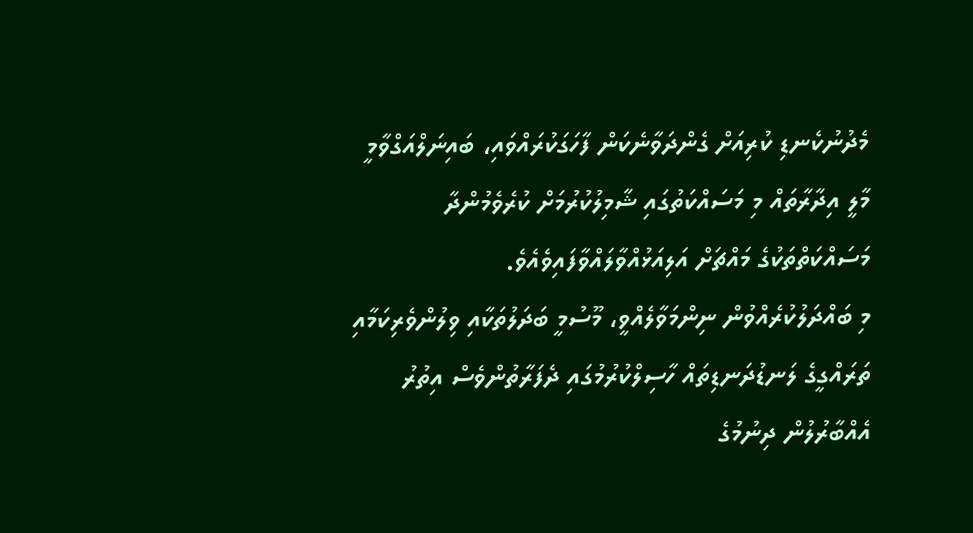މެދުނުކެނޑި ކުރިއަށް ގެންދަވާނެކަން ފާހަގަކުރައްވައި، ބައިނަލްއަގްވާމީ މާލީ އިދާރާތައް މި މަސައްކަތުގައި ޝާމިލުކުރުމަށް ކުރެވެމުންދާ މަސައްކަތްތަކުގެ މައްޗަށް އަލިއަޅުއްވާލައްވާފައިވެއެވެ.
މި ބައްދަލުކުރެއްވުން ނިންމަވާލެއްވީ، މޫސުމީ ބަދަލުތަކާއި ވިލުންވެރިކަމާއި ތަރައްގީގެ ލަނޑުދަނޑިތައް ހާސިލްކުރުމުގައި ދެފަރާތުންވެސް އިތުރު އެއްބާރުލުން ދިނުމުގެ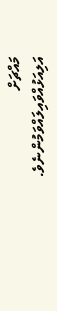މައްޗަށް އަލިއަޅުއްވައިލައްވަމުންނެވެ.